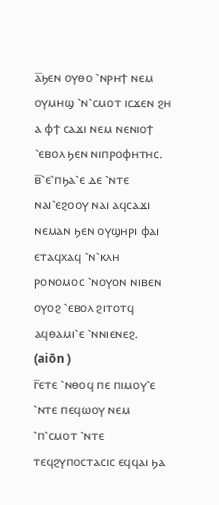ⲁ̅ϧⲉⲛ ⲟⲩⲑⲟ ⳿ⲛⲣⲏϯ ⲛⲉⲙ ⲟⲩⲙⲏϣ ⳿ⲛ⳿ⲥⲙⲟⲧ ⲓⲥϫⲉⲛ ϩⲏ ⲁ ⲫϯ ⲥⲁϫⲓ ⲛⲉⲙ ⲛⲉⲛⲓⲟϯ ⳿ⲉⲃⲟⲗ ϧⲉⲛ ⲛⲓⲡⲣⲟⲫⲏⲧⲏⲥ.
ⲃ̅⳿ⲉ⳿ⲡϧⲁ⳿ⲉ ⲇⲉ ⳿ⲛⲧⲉ ⲛⲁⲓ⳿ⲉϩⲟⲟⲩ ⲛⲁⲓ ⲁϥⲥⲁϫⲓ ⲛⲉⲙⲁⲛ ϧⲉⲛ ⲟⲩϣⲏⲣⲓ ⲫⲁⲓ ⲉⲧⲁϥⲭⲁϥ ⳿ⲛ⳿ⲕⲗⲏ ⲣⲟⲛⲟⲙⲟⲥ ⳿ⲛⲟⲩⲟⲛ ⲛⲓⲃⲉⲛ ⲟⲩⲟϩ ⳿ⲉⲃⲟⲗ ϩⲓⲧⲟⲧϥ ⲁϥⲑⲁⲙⲓ⳿ⲉ ⳿ⲛⲛⲓⲉⲛⲉϩ. (aiōn )
ⲅ̅ⲉⲧⲉ ⳿ⲛⲑⲟϥ ⲡⲉ ⲡⲓⲙⲟⲩ⳿ⲉ ⳿ⲛⲧⲉ ⲡⲉϥⲱⲟⲩ ⲛⲉⲙ ⳿ⲡ⳿ⲥⲙⲟⲧ ⳿ⲛⲧⲉ ⲧⲉϥϩⲩⲡⲟⲥⲧⲁⲥⲓⲥ ⲉϥϥⲁⲓ ϧⲁ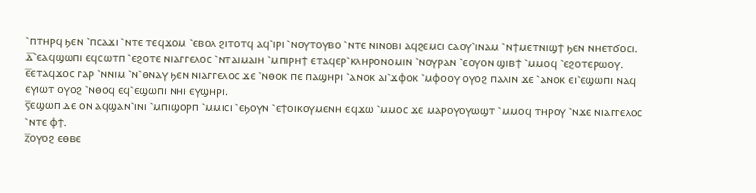⳿ⲡⲧⲏⲣϥ ϧⲉⲛ ⳿ⲡⲥⲁϫⲓ ⳿ⲛⲧⲉ ⲧⲉϥϫⲟⲙ ⳿ⲉⲃⲟⲗ ϩⲓⲧⲟⲧϥ ⲁϥ⳿ⲓⲣⲓ ⳿ⲛⲟⲩⲧⲟⲩⲃⲟ ⳿ⲛⲧⲉ ⲛⲓⲛⲟⲃⲓ ⲁϥϩⲉⲙⲥⲓ ⲥⲁⲟⲩ⳿ⲓⲛⲁⲙ ⳿ⲛϯⲙⲉⲧⲛⲓϣϯ ϧⲉⲛ ⲛⲏⲉⲧϭⲟⲥⲓ.
ⲇ̅⳿ⲉⲁϥϣⲱⲡⲓ ⲉϥⲥⲱⲧⲡ ⳿ⲉϩⲟⲧⲉ ⲛⲓⲁⲅⲅⲉⲗⲟⲥ ⳿ⲛⲧⲁⲓⲙⲁⲓⲏ ⳿ⲙⲡⲓⲣⲏϯ ⲉⲧⲁϥⲉⲣ⳿ⲕⲗⲏⲣⲟⲛⲟⲙⲓⲛ ⳿ⲛⲟⲩⲣⲁⲛ ⳿ⲉⲟⲩⲟⲛ ϣⲓⲃϯ ⳿ⲙⲙⲟϥ ⳿ⲉϩⲟⲧⲉⲣⲱⲟⲩ.
ⲉ̅ⲉⲧⲁϥϫⲟⲥ ⲅⲁⲣ ⳿ⲛⲛⲓⲙ ⳿ⲛ⳿ⲑⲛⲁⲩ ϧⲉⲛ ⲛⲓⲁⲅⲅⲉⲗⲟⲥ ϫⲉ ⳿ⲛⲑⲟⲕ ⲡⲉ ⲡⲁϣⲏⲣⲓ ⳿ⲁⲛⲟⲕ ⲁⲓ⳿ϫⲫⲟⲕ ⳿ⲙⲫⲟⲟⲩ ⲟⲩⲟϩ ⲡⲁⲗⲓⲛ ϫⲉ ⳿ⲁⲛⲟⲕ ⲉⲓ⳿ⲉϣⲱⲡⲓ ⲛⲁϥ ⲉⲩⲓⲱⲧ ⲟⲩⲟϩ ⳿ⲛⲑⲟϥ ⲉϥ⳿ⲉϣⲱⲡⲓ ⲛⲏⲓ ⲉⲩϣⲏⲣⲓ.
ⲋ̅ⲉϣⲱⲡ ⲇⲉ ⲟⲛ ⲁϥϣⲁⲛ⳿ⲓⲛⲓ ⳿ⲙⲡⲓϣⲟⲣⲡ ⳿ⲙⲙⲓⲥⲓ ⳿ⲉϧⲟⲩⲛ ⳿ⲉϯⲟⲓⲕⲟⲩⲙⲉⲛⲏ ⲉϥϫⲱ ⳿ⲙⲙⲟⲥ ϫⲉ ⲙⲁⲣⲟⲩⲟⲩⲱϣⲧ ⳿ⲙⲙⲟϥ ⲧⲏⲣⲟⲩ ⳿ⲛϫⲉ ⲛⲓⲁⲅⲅⲉⲗⲟⲥ ⳿ⲛⲧⲉ ⲫϯ.
ⲍ̅ⲟⲩⲟϩ ⲉⲑⲃⲉ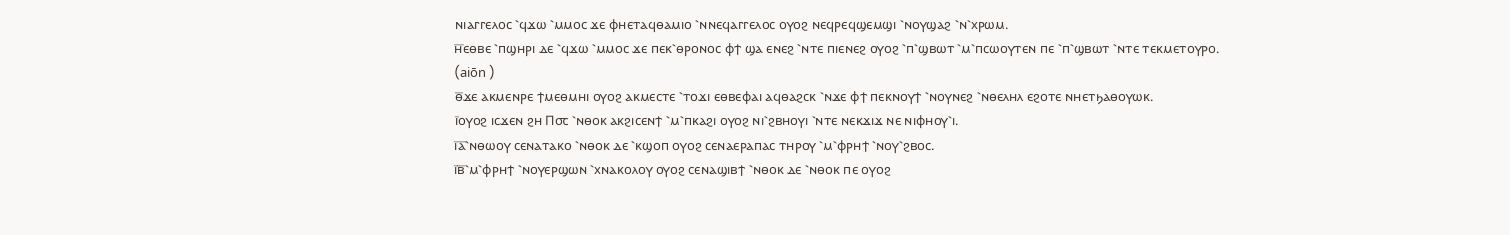ⲛⲓⲁⲅⲅⲉⲗⲟⲥ ⳿ϥϫⲱ ⳿ⲙⲙⲟⲥ ϫⲉ ⲫⲏⲉⲧⲁϥⲑⲁⲙⲓⲟ ⳿ⲛⲛⲉϥⲁⲅⲅⲉⲗⲟⲥ ⲟⲩⲟϩ ⲛⲉϥⲣⲉϥϣⲉⲙϣⲓ ⳿ⲛⲟⲩϣⲁϩ ⳿ⲛ⳿ⲭⲣⲱⲙ.
ⲏ̅ⲉⲑⲃⲉ ⳿ⲡϣⲏⲣⲓ ⲇⲉ ⳿ϥϫⲱ ⳿ⲙⲙⲟⲥ ϫⲉ ⲡⲉⲕ⳿ⲑⲣⲟⲛⲟⲥ ⲫϯ ϣⲁ ⲉⲛⲉϩ ⳿ⲛⲧⲉ ⲡⲓⲉⲛⲉϩ ⲟⲩⲟϩ ⳿ⲡ⳿ϣⲃⲱⲧ ⳿ⲙ⳿ⲡⲥⲱⲟⲩⲧⲉⲛ ⲡⲉ ⳿ⲡ⳿ϣⲃⲱⲧ ⳿ⲛⲧⲉ ⲧⲉⲕⲙⲉⲧⲟⲩⲣⲟ. (aiōn )
ⲑ̅ϫⲉ ⲁⲕⲙⲉⲛⲣⲉ ϯⲙⲉⲑⲙⲏⲓ ⲟⲩⲟϩ ⲁⲕⲙⲉⲥⲧⲉ ⳿ⲧⲟϫⲓ ⲉⲑⲃⲉⲫⲁⲓ ⲁϥⲑⲁϩⲥⲕ ⳿ⲛϫⲉ ⲫϯ ⲡⲉⲕⲛⲟⲩϯ ⳿ⲛⲟⲩⲛⲉϩ ⳿ⲛⲑⲉⲗⲏⲗ ⲉϩⲟⲧⲉ ⲛⲏⲉⲧϧⲁⲑⲟⲩⲱⲕ.
ⲓ̅ⲟⲩⲟϩ ⲓⲥϫⲉⲛ ϩⲏ Ⲡ⳪ ⳿ⲛⲑⲟⲕ ⲁⲕϩⲓⲥⲉⲛϯ ⳿ⲙ⳿ⲡⲕⲁϩⲓ ⲟⲩⲟϩ ⲛⲓ⳿ϩⲃⲏⲟⲩⲓ ⳿ⲛⲧⲉ ⲛⲉⲕϫⲓϫ ⲛⲉ ⲛⲓⲫⲏⲟⲩ⳿ⲓ.
ⲓ̅ⲁ̅⳿ⲛⲑⲱⲟⲩ ⲥⲉⲛⲁⲧⲁⲕⲟ ⳿ⲛⲑⲟⲕ ⲇⲉ ⳿ⲕϣⲟⲡ ⲟⲩⲟϩ ⲥⲉⲛⲁⲉⲣⲁⲡⲁⲥ ⲧⲏⲣⲟⲩ ⳿ⲙ⳿ⲫⲣⲏϯ ⳿ⲛⲟⲩ⳿ϩⲃⲟⲥ.
ⲓ̅ⲃ̅⳿ⲙ⳿ⲫⲣⲏϯ ⳿ⲛⲟⲩⲉⲣϣⲱⲛ ⳿ⲭⲛⲁⲕⲟⲗⲟⲩ ⲟⲩⲟϩ ⲥⲉⲛⲁϣⲓⲃϯ ⳿ⲛⲑⲟⲕ ⲇⲉ ⳿ⲛⲑⲟⲕ ⲡⲉ ⲟⲩⲟϩ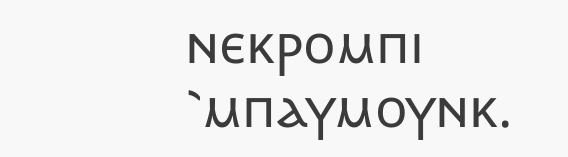ⲛⲉⲕⲣⲟⲙⲡⲓ ⳿ⲙⲡⲁⲩⲙⲟⲩⲛⲕ.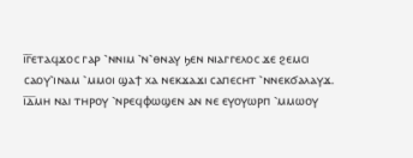ⲓ̅ⲅ̅ⲉⲧⲁϥϫⲟⲥ ⲅⲁⲣ ⳿ⲛⲛⲓⲙ ⳿ⲛ⳿ⲑⲛⲁⲩ ϧⲉⲛ ⲛⲓⲁⲅⲅⲉⲗⲟⲥ ϫⲉ ϩⲉⲙⲥⲓ ⲥⲁⲟⲩ⳿ⲓⲛⲁⲙ ⳿ⲙⲙⲟⲓ ϣⲁϯ ⲭⲁ ⲛⲉⲕϫⲁϫⲓ ⲥⲁⲡⲉⲥⲏⲧ ⳿ⲛⲛⲉⲕϭⲁⲗⲁⲩϫ.
ⲓ̅ⲇ̅ⲙⲏ ⲛⲁⲓ ⲧⲏⲣⲟⲩ ⳿ⲛⲣⲉϥⲫⲱϣⲉⲛ ⲁⲛ ⲛⲉ ⲉⲩⲟⲩⲱⲣⲡ ⳿ⲙⲙⲱⲟⲩ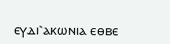ⲉⲩⲇⲓ⳿ⲁⲕⲱⲛⲓⲁ ⲉⲑⲃⲉ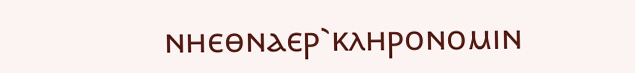ⲛⲏⲉⲑⲛⲁⲉⲣ⳿ⲕⲗⲏⲣⲟⲛⲟⲙⲓⲛ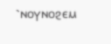⳿ⲛⲟⲩⲛⲟϩⲉⲙ